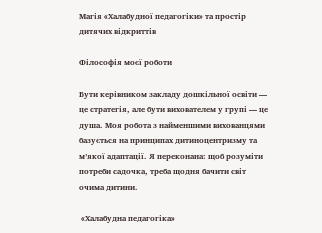Магія «Халабудної педагогіки» та простір дитячих відкриттів

Філософія моєї роботи

Бути керівником закладу дошкільної освіти — це стратегія, але бути вихователем у групі — це душа. Моя робота з найменшими вихованцями базується на принципах дитиноцентризму та м’якої адаптації. Я переконана: щоб розуміти потреби садочка, треба щодня бачити світ очима дитини.

 «Халабудна педагогіка»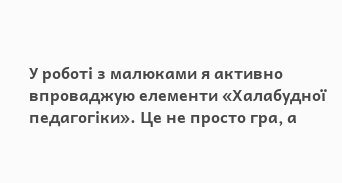У роботі з малюками я активно впроваджую елементи «Халабудної педагогіки». Це не просто гра, а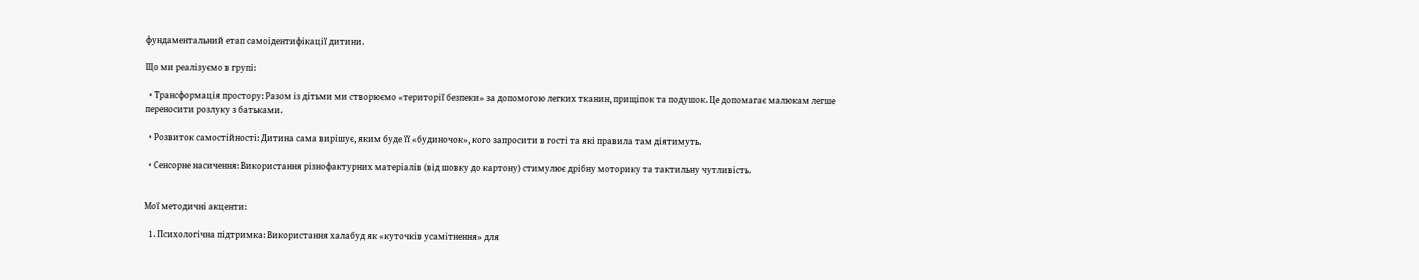фундаментальний етап самоідентифікації дитини.

Що ми реалізуємо в групі:

  • Трансформація простору: Разом із дітьми ми створюємо «території безпеки» за допомогою легких тканин, прищіпок та подушок. Це допомагає малюкам легше переносити розлуку з батьками.

  • Розвиток самостійності: Дитина сама вирішує, яким буде її «будиночок», кого запросити в гості та які правила там діятимуть.

  • Сенсорне насичення: Використання різнофактурних матеріалів (від шовку до картону) стимулює дрібну моторику та тактильну чутливість.


Мої методичні акценти:

  1. Психологічна підтримка: Використання халабуд як «куточків усамітнення» для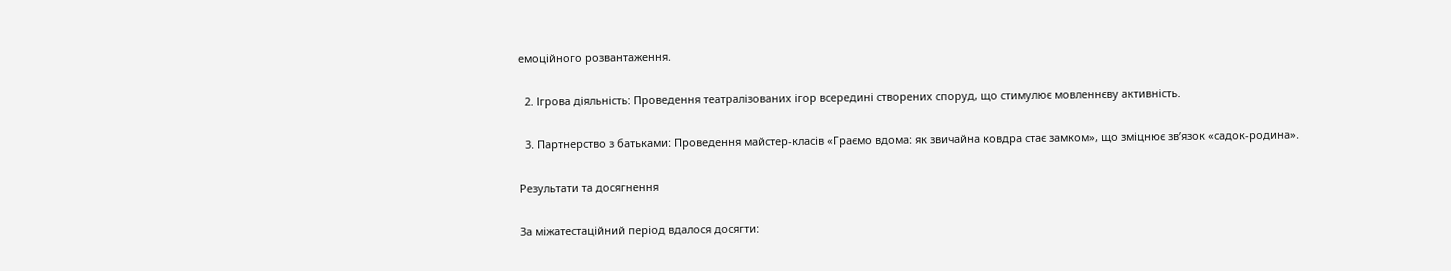емоційного розвантаження.

  2. Ігрова діяльність: Проведення театралізованих ігор всередині створених споруд, що стимулює мовленнєву активність.

  3. Партнерство з батьками: Проведення майстер-класів «Граємо вдома: як звичайна ковдра стає замком», що зміцнює зв’язок «садок-родина».

Результати та досягнення

За міжатестаційний період вдалося досягти: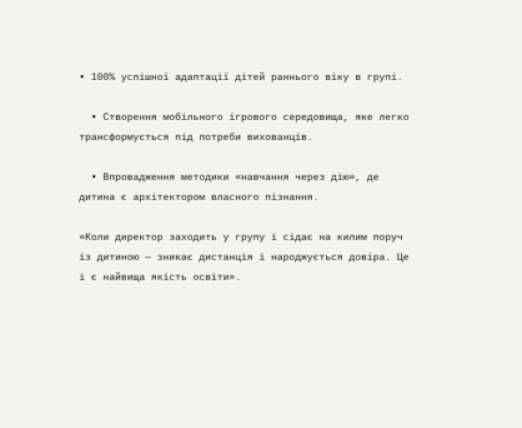• 100% успішної адаптації дітей раннього віку в групі.

  • Створення мобільного ігрового середовища, яке легко трансформується під потреби вихованців.

  • Впровадження методики «навчання через дію», де дитина є архітектором власного пізнання.

«Коли директор заходить у групу і сідає на килим поруч із дитиною — зникає дистанція і народжується довіра. Це і є найвища якість освіти».